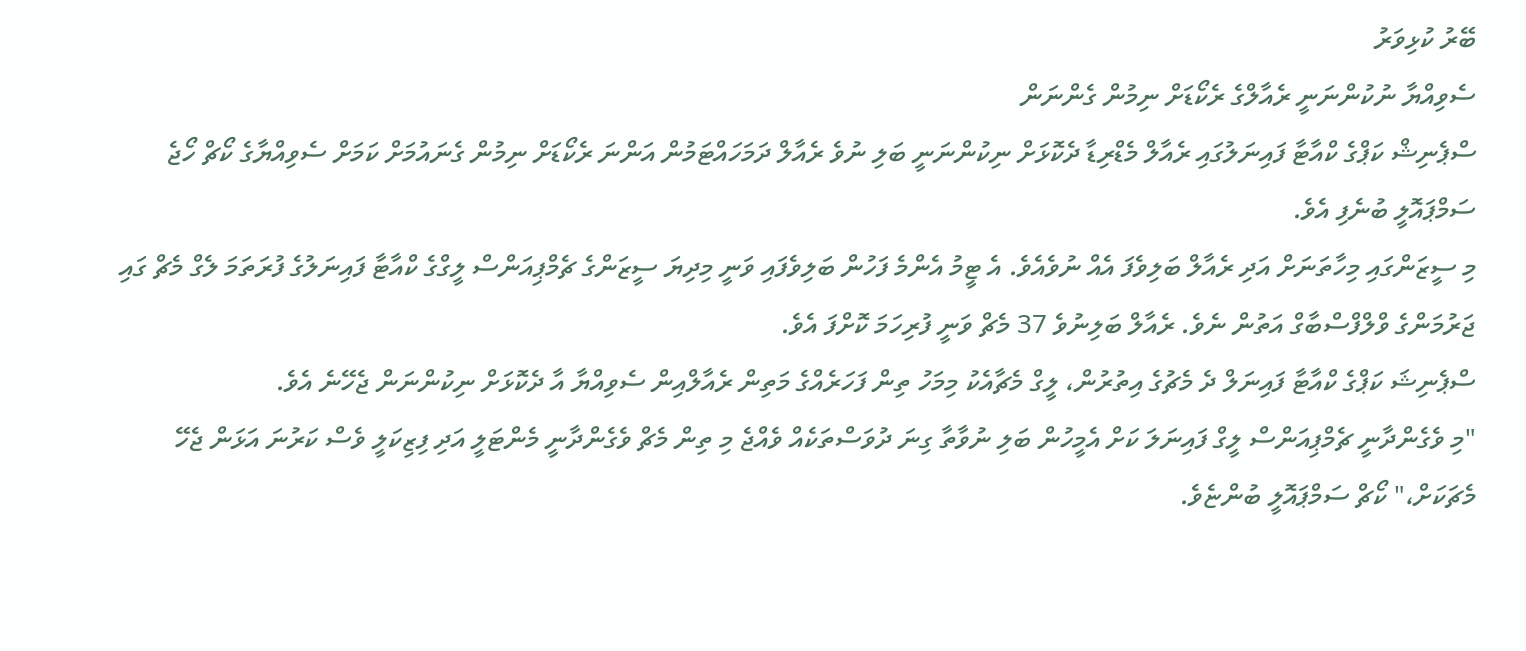ބޭރު ކުޅިވަރު
ސެވިއްޔާ ނުކުންނަނީ ރެއާލްގެ ރެކޯޑަށް ނިމުން ގެންނަން
ސްޕެނިޝް ކަޕްގެ ކްއާޓާ ފައިނަލުގައި ރެއާލް މެޑްރިޑާ ދެކޮޅަށް ނިކުންނަނީ ބަލި ނުވެ ރެއާލް ދަމަހައްޓަމުން އަންނަ ރެކޯޑަށް ނިމުން ގެނައުމަށް ކަމަށް ސެވިއްޔާގެ ކޯޗް ހޯޖެ ސަމްޕައޮލީ ބުނެފި އެވެ.
މި ސީޒަންގައި މިހާތަނަށް އަދި ރެއާލް ބަލިވެފަ އެއް ނުވެއެވެ. އެ ޓީމު އެންމެ ފަހުން ބަލިވެފައި ވަނީ މިދިޔަ ސީޒަންގެ ޗެމްޕިއަންސް ލީގްގެ ކްއާޓާ ފައިނަލުގެ ފުރަތަމަ ލެގް މެޗް ގައި ޖަރުމަންގެ ވްލްފްސްބާގް އަތުން ނެވެ. ރެއާލް ބަލިނުވެ 37 މެޗް ވަނީ ފުރިހަމަ ކޮށްފަ އެވެ.
ސްޕެނިޝަ ކަޕްގެ ކްއާޓާ ފައިނަލް ދެ މެޗުގެ އިތުރުން، ލީގް މެޗާއެކު މިމަހު ތިން ފަހަރެއްގެ މަތިން ރެއާލްއިން ސެވިއްޔާ އާ ދެކޮޅަށް ނިކުންނަން ޖެހޭނެ އެވެ.
"މި ވެގެންދާނީ ޗެމްޕިއަންސް ލީގް ފައިނަލަ ކަށް އެމީހުން ބަލި ނުވާތާ ގިނަ ދުވަސްތަކެއް ވެއްޖެ މި ތިން މެޗް ވެގެންދާނީ މެންޓަލީ އަދި ފިޒިކަލީ ވެސް ކަރުނަ އަޅަން ޖެހޭ މެޗަކަށް،" ކޯޗް ސަމްޕައޮލީ ބުންޏެވެ.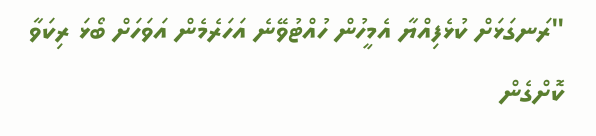"ރަނގަޅަށް ކުޅެފިއްޔާ އެމީހުން ހުއްޓުވޭނެ އަހަރެމެން އަވަހަށް ބޯޅަ ރިކަވާ ކޮށްގެން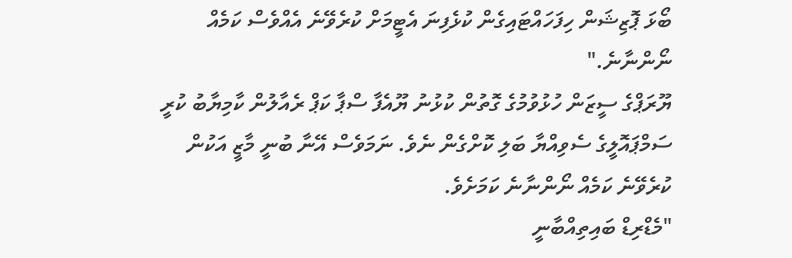ބޯޅަ ޕޮޒިޝަން ހިފަހައްޓައިގެން ކުޅެފިނަ އެޓީމަށް ކުރެވޭނެ އެއްވެސް ކަމެއް ނޯންނާނެ."
ޔޫރަޕްގެ ސީޒަން ހުޅުވުމުގެ ގޮތުން ކުޅުނު ޔޫއެފާ ސްޕާ ކަޕް ރެއާލުން ކާމިޔާބު ކުރީ ސަމްޕައޮލީގެ ސެވިއްޔާ ބަލި ކޮށްގެން ނެވެ. ނަމަވެސް އޭނާ ބުނީ މާޒީ އަކުން ކުރެވޭނެ ކަމެއް ނޯންނާނެ ކަމަށެވެ.
"މެޑްރިޑް ބައިތިއްބާނީ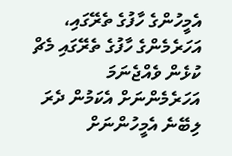އެމީހުންގެ ހާފުގެ ތެރޭގައި، އަހަރެމެންގެ ހާފުގެ ތެރޭގައި މެޗް ކުޅެން ވެއްޖެނަމަ އަހަރެމެންނަށް އެކަމުން ދެރަ ލިބޭނެ އެމީހުންނަށް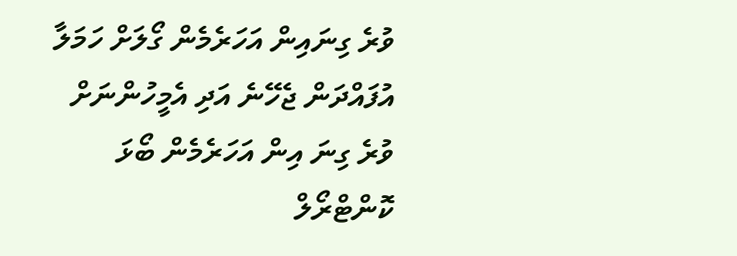ވުރެ ގިނައިން އަހަރެމެން ގޯލަށް ހަމަލާ އުފައްދަން ޖެހޭނެ އަދި އެމީހުންނަށް ވުރެ ގިނަ އިން އަހަރެމެން ބޯޅަ ކޮންޓްރޯލް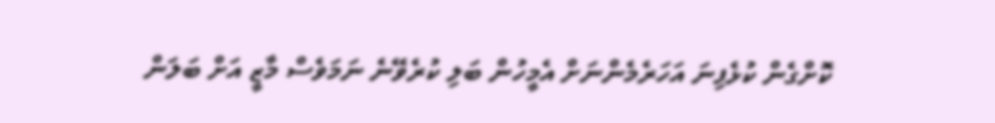ކޮށްގެން ކުޅެފިނަ އަހަރެމެންނަށް އެމީހުން ބަލި ކުރެވޭނެ ނަމަވެސް މާޒީ އަށް ބަލަން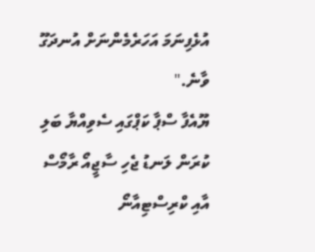އުޅެފިނަމަ އަހަރެމެންނަށް އުނދަގޫ ވާނެ."
ޔޫއެފާ ސްޕާ ކަޕްގައި ސެވިއްޔާ ބަލި ކުރަން ލަނޑު ޖެހި ސާޖީއޯ ރާމޯސް އާއި ކްރިސްޓިއާނޯ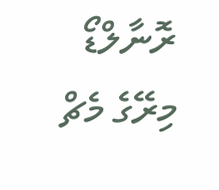ރޮނާލްޑޯ މިރޭގެ މެޗް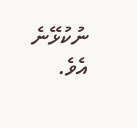ނުކުޅޭނެ އެވެ.